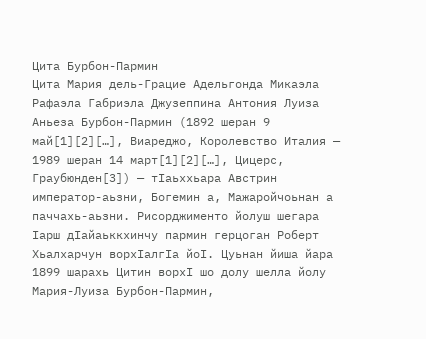Цита Бурбон-Пармин
Цита Мария дель-Грацие Адельгонда Микаэла Рафаэла Габриэла Джузеппина Антония Луиза Аньеза Бурбон-Пармин (1892 шеран 9 май[1][2][…], Виареджо, Королевство Италия — 1989 шеран 14 март[1][2][…], Цицерс, Граубюнден[3]) — тӀаьххьара Австрин император-аьзни, Богемин а, Мажаройчоьнан а паччахь-аьзни. Рисорджименто йолуш шегара Ӏарш дӀайаьккхинчу пармин герцоган Роберт Хьалхарчун ворхӀалгӀа йоӀ. Цуьнан йиша йара 1899 шарахь Цитин ворхӀ шо долу шелла йолу Мария-Луиза Бурбон-Пармин,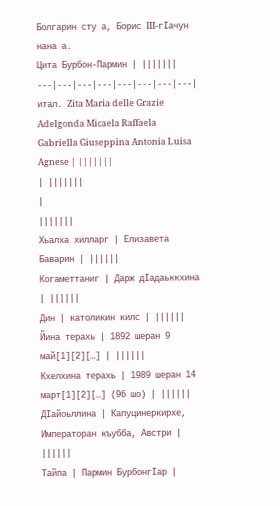Болгарин сту а, Борис III-гӀачун нана а.
Цита Бурбон-Пармин | |||||||
---|---|---|---|---|---|---|---|
итал. Zita Maria delle Grazie Adelgonda Micaela Raffaela Gabriella Giuseppina Antonia Luisa Agnese | |||||||
| |||||||
|
|||||||
Хьалха хилларг | Елизавета Баварин | ||||||
Когаметтаниг | Дарж дӀадаьккхина | ||||||
Дин | католикин килс | ||||||
Йина терахь | 1892 шеран 9 май[1][2][…] | ||||||
Кхелхина терахь | 1989 шеран 14 март[1][2][…] (96 шо) | ||||||
ДӀайоьллина | Капуцинеркирхе, Императоран къубба, Австри | ||||||
Тайпа | Пармин БурбонгӀар |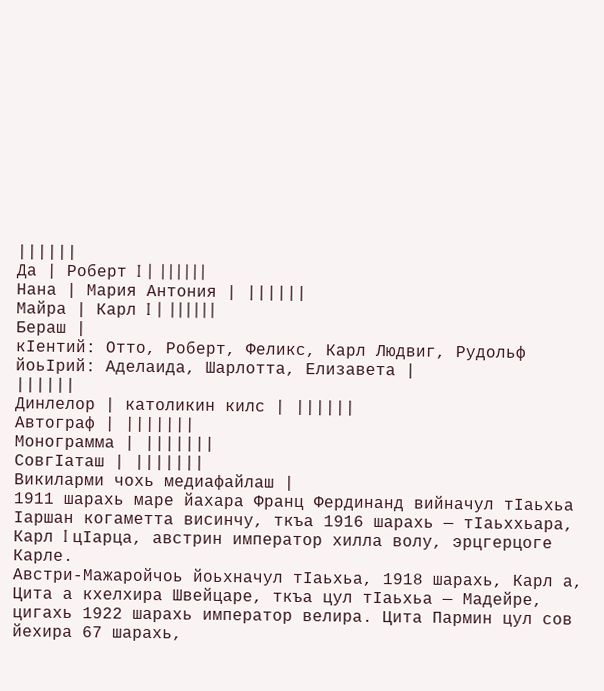||||||
Да | Роберт I | ||||||
Нана | Мария Антония | ||||||
Майра | Карл I | ||||||
Бераш |
кӀентий: Отто, Роберт, Феликс, Карл Людвиг, Рудольф йоьӀрий: Аделаида, Шарлотта, Елизавета |
||||||
Динлелор | католикин килс | ||||||
Автограф | |||||||
Монограмма | |||||||
СовгӀаташ | |||||||
Викиларми чохь медиафайлаш |
1911 шарахь маре йахара Франц Фердинанд вийначул тӀаьхьа Ӏаршан когаметта висинчу, ткъа 1916 шарахь — тӀаьххьара, Карл I цӀарца, австрин император хилла волу, эрцгерцоге Карле.
Австри-Мажаройчоь йоьхначул тӀаьхьа, 1918 шарахь, Карл а, Цита а кхелхира Швейцаре, ткъа цул тӀаьхьа — Мадейре, цигахь 1922 шарахь император велира. Цита Пармин цул сов йехира 67 шарахь,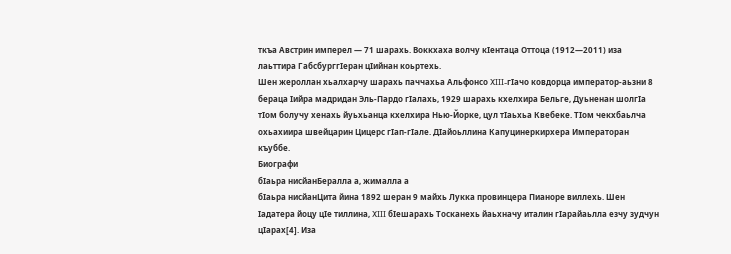ткъа Австрин имперел — 71 шарахь. Воккхаха волчу кӀентаца Оттоца (1912—2011) иза лаьттира ГабсбурггӀеран цӀийнан коьртехь.
Шен жероллан хьалхарчу шарахь паччахьа Альфонсо XIII-гӀачо ковдорца император-аьзни 8 бераца Ӏийра мадридан Эль-Пардо гӀалахь, 1929 шарахь кхелхира Бельге, Дуьненан шолгӀа тӀом болучу хенахь йуьхьанца кхелхира Нью-Йорке, цул тӀаьхьа Квебеке. ТӀом чекхбаьлча охьахиира швейцарин Цицерс гӀап-гӀале. ДӀайоьллина Капуцинеркирхера Императоран къуббе.
Биографи
бӀаьра нисйанБералла а, жималла а
бӀаьра нисйанЦита йина 1892 шеран 9 майхь Лукка провинцера Пианоре виллехь. Шен Ӏадатера йоцу цӀе тиллина, XIII бӀешарахь Тосканехь йаьхначу италин гӀарайаьлла езчу зудчун цӀарах[4]. Иза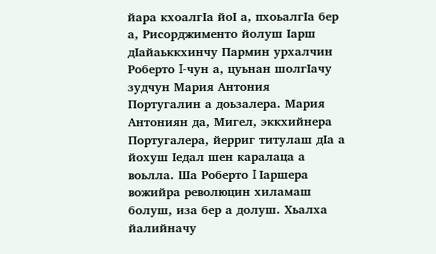йара кхоалгӀа йоӀ а, пхоьалгӀа бер а, Рисорджименто йолуш Ӏарш дӀайаьккхинчу Пармин урхалчин Роберто I-чун а, цуьнан шолгӀачу зудчун Мария Антония Португалин а доьзалера. Мария Антониян да, Мигел, эккхийнера Португалера, йерриг титулаш дӀа а йохуш Ӏедал шен каралаца а воьлла. Ша Роберто I Ӏаршера вожийра революцин хиламаш болуш, иза бер а долуш. Хьалха йалийначу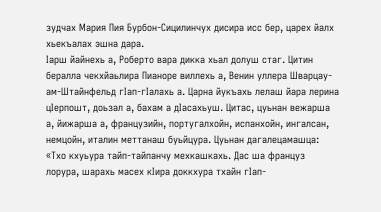зудчах Мария Пия Бурбон-Сицилинчух дисира исс бер, царех йалх хьекъалах эшна дара.
Ӏарш йайнехь а, Роберто вара дикка хьал долуш стаг. Цитин бералла чекхйаьлира Пианоре виллехь а, Венин уллера Шварцау-ам-Штайнфельд гӀап-гӀалахь а. Царна йукъахь лелаш йара лерина цӀерпошт, доьзал а, бахам а дӀасахьуш. Цитас, цуьнан вежарша а, йижарша а, французийн, португалхойн, испанхойн, ингалсан, немцойн, италин меттанаш буьйцура. Цуьнан дагалецамашца: «Тхо кхуьура тайп-тайпанчу мехкашкахь. Дас ша француз лорура, шарахь масех кӀира доккхура тхайн гӀап-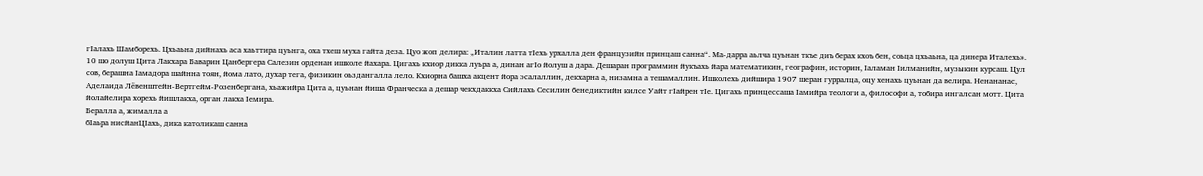гӀалахь Шамборехь. Цхьаьна дийнахь аса хаьттира цуьнга, оха тхеш муха гайта деза. Цуо жоп делира: „Италин латта тӀехь урхалла ден французийн принцаш санна“. Ма-дарра аьлча цуьнан ткъе диъ берах кхоъ бен, соьца цхьаьна, ца динера Италехь».
10 шо долуш Цита Лакхара Баварин Цанбергера Салезин орденан ишколе йахара. Цигахь кхиор дикка луьра а, динан агӀо йолуш а дара. Дешаран программин йукъахь йара математикин, географин, историн, Ӏаламан Ӏилманийн, музыкин курсаш. Цул сов, берашна Ӏамадора шайнна тоян, йома лато, духар тега, физикин оьздангалла лело. Кхиорна башха акцент йора эсалаллин, декхарна а, низамна а тешамаллин. Ишколехь дийшира 1907 шеран гурралца, оцу хенахь цуьнан да велира. Ненананас, Аделаида Лёвенштейн-Вертгейм-Розенбергана, хьажийра Цита а, цуьнан йиша Франческа а дешар чекхдаккха Сийлахь Сесилин бенедиктийн килсе Уайт гӀайрен тӀе. Цигахь принцессаша Ӏамийра теологи а, философи а, тобира ингалсан мотт. Цита йолайелира хорехь йишлакха, орган лакха Ӏемира.
Бералла а, жималла а
бӀаьра нисйанЦӀахь, дика католикаш санна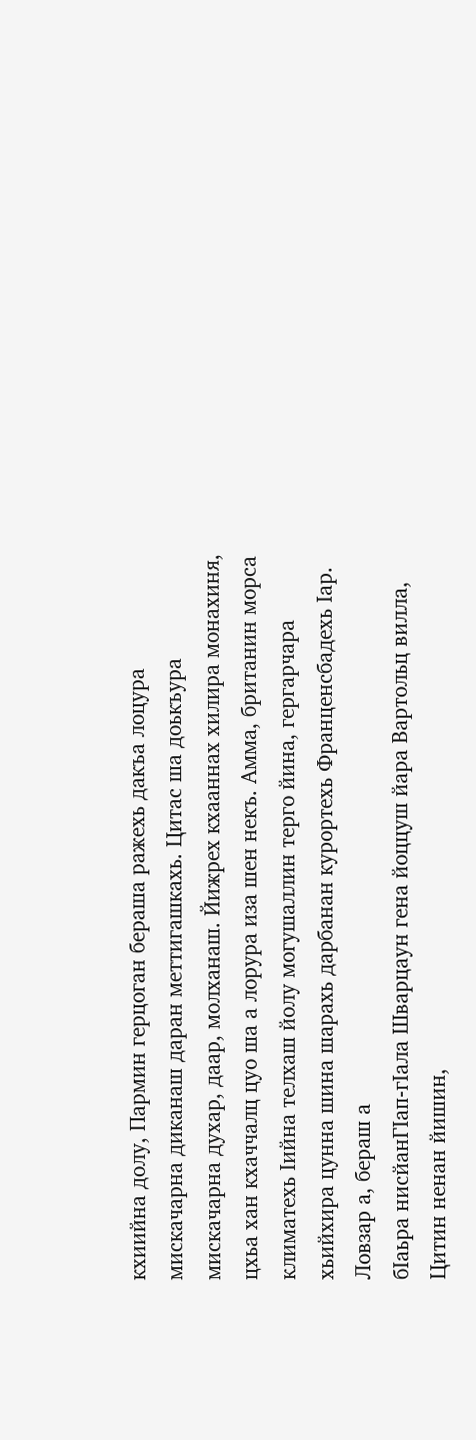кхиийна долу, Пармин герцоган бераша ражехь дакъа лоцура мискачарна диканаш даран меттигашкахь. Цитас ша доькъура мискачарна духар, даар, молханаш. Йижрех кхааннах хилира монахиня, цхьа хан кхаччалц цуо ша а лорура иза шен некъ. Амма, британин морса климатехь Ӏийна телхаш йолу могушаллин терго йина, гергарчара хьийхира цунна шина шарахь дарбанан курортехь Франценсбадехь Ӏар.
Ловзар а, бераш а
бӀаьра нисйанГӀап-гӀала Шварцаун гена йоццуш йара Вартольц вилла, Цитин ненан йишин,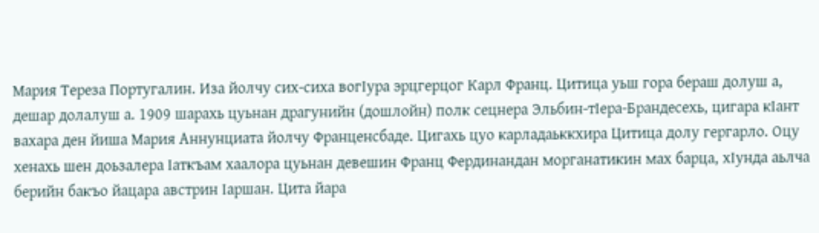Мария Тереза Португалин. Иза йолчу сих-сиха вогӀура эрцгерцог Карл Франц. Цитица уьш гора бераш долуш а, дешар долалуш а. 1909 шарахь цуьнан драгунийн (дошлойн) полк сецнера Эльбин-тӀера-Брандесехь, цигара кӀант вахара ден йиша Мария Аннунциата йолчу Франценсбаде. Цигахь цуо карладаьккхира Цитица долу гергарло. Оцу хенахь шен доьзалера Ӏаткъам хаалора цуьнан девешин Франц Фердинандан морганатикин мах барца, хӀунда аьлча берийн бакъо йацара австрин Ӏаршан. Цита йара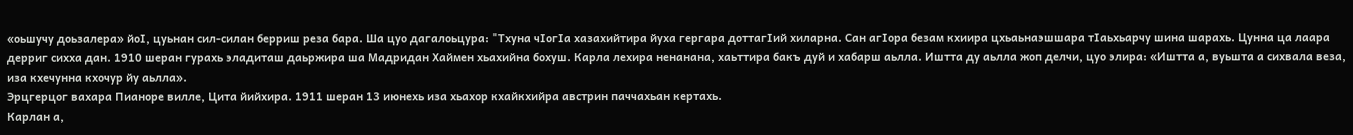«оьшучу доьзалера» йоӀ, цуьнан сил-силан берриш реза бара. Ша цуо дагалоьцура: "Тхуна чӀогӀа хазахийтира йуха гергара доттагӀий хиларна. Сан агӀора безам кхиира цхьаьнаэшшара тӀаьхьарчу шина шарахь. Цунна ца лаара дерриг сихха дан. 1910 шеран гурахь эладиташ даьржира ша Мадридан Хаймен хьахийна бохуш. Карла лехира ненанана, хаьттира бакъ дуй и хабарш аьлла. Иштта ду аьлла жоп делчи, цуо элира: «Иштта а, вуьшта а сихвала веза, иза кхечунна кхочур йу аьлла».
Эрцгерцог вахара Пианоре вилле, Цита йийхира. 1911 шеран 13 июнехь иза хьахор кхайкхийра австрин паччахьан кертахь.
Карлан а,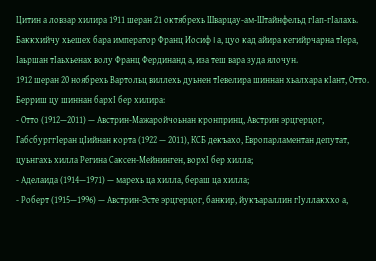Цитин а ловзар хилира 1911 шеран 21 октябрехь Шварцау-ам-Штайнфельд гӀап-гӀалахь. Баккхийчу хьешех бара император Франц Иосиф I а, цуо кад айира кегийрчарна тӀера, Ӏаьршан тӀаьхьенах волу Франц Фердинанд а, иза теш вара зуда ялочун.
1912 шеран 20 ноябрехь Вартольц виллехь дуьнен тӀевелира шиннан хьалхара кӀант, Отто. Берриш цу шиннан бархӀ бер хилира:
- Отто (1912—2011) — Австрин-Мажаройчоьнан кронпринц, Австрин эрцгерцог, ГабсбурггӀеран цӀийнан корта (1922 — 2011), КСБ декъахо, Европарламентан депутат, цуьнгахь хилла Регина Саксен-Мейнинген, ворхӀ бер хилла;
- Аделаида (1914—1971) — марехь ца хилла, бераш ца хилла;
- Роберт (1915—1996) — Австрин-Эсте эрцгерцог, банкир, йукъараллин гӀуллакххо а,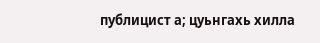публицист а; цуьнгахь хилла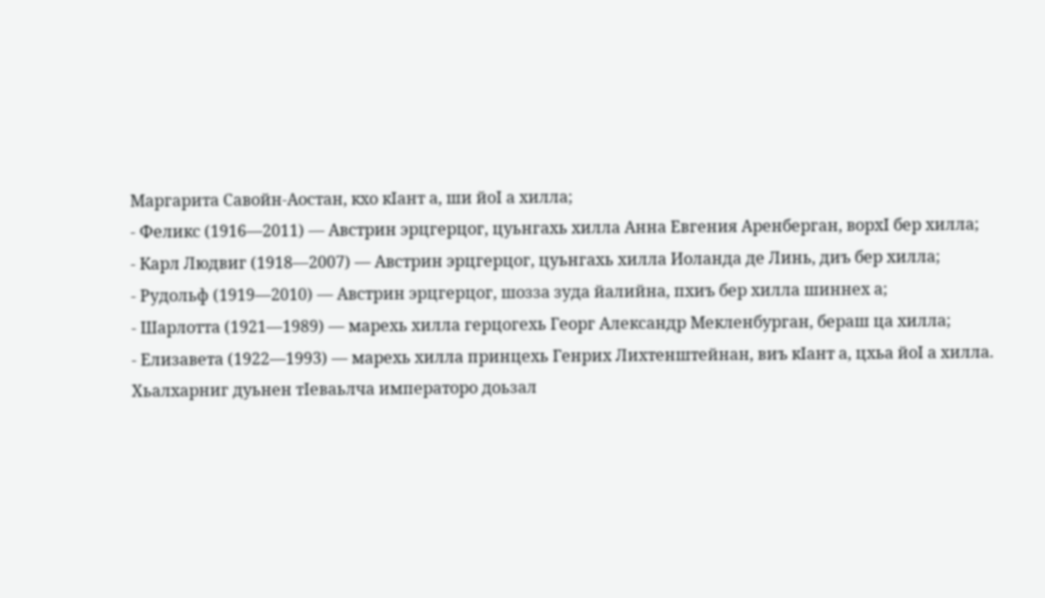Маргарита Савойн-Аостан, кхо кӀант а, ши йоӀ а хилла;
- Феликс (1916—2011) — Австрин эрцгерцог, цуьнгахь хилла Анна Евгения Аренберган, ворхӀ бер хилла;
- Карл Людвиг (1918—2007) — Австрин эрцгерцог, цуьнгахь хилла Иоланда де Линь, диъ бер хилла;
- Рудольф (1919—2010) — Австрин эрцгерцог, шозза зуда йалийна, пхиъ бер хилла шиннех а;
- Шарлотта (1921—1989) — марехь хилла герцогехь Георг Александр Мекленбурган, бераш ца хилла;
- Елизавета (1922—1993) — марехь хилла принцехь Генрих Лихтенштейнан, виъ кӀант а, цхьа йоӀ а хилла.
Хьалхарниг дуьнен тӀеваьлча императоро доьзал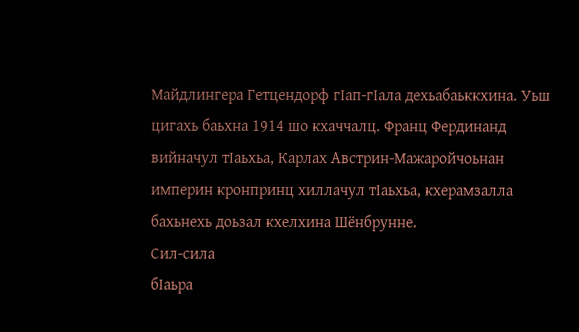Майдлингера Гетцендорф гӀап-гӀала дехьабаьккхина. Уьш цигахь баьхна 1914 шо кхаччалц. Франц Фердинанд вийначул тӀаьхьа, Карлах Австрин-Мажаройчоьнан империн кронпринц хиллачул тӀаьхьа, кхерамзалла бахьнехь доьзал кхелхина Шёнбрунне.
Сил-сила
бӀаьра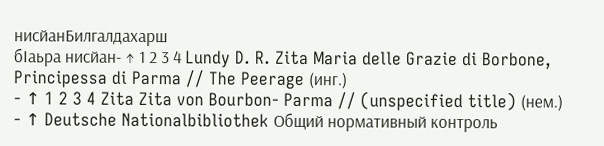нисйанБилгалдахарш
бӀаьра нисйан- ↑ 1 2 3 4 Lundy D. R. Zita Maria delle Grazie di Borbone, Principessa di Parma // The Peerage (инг.)
- ↑ 1 2 3 4 Zita Zita von Bourbon- Parma // (unspecified title) (нем.)
- ↑ Deutsche Nationalbibliothek Общий нормативный контроль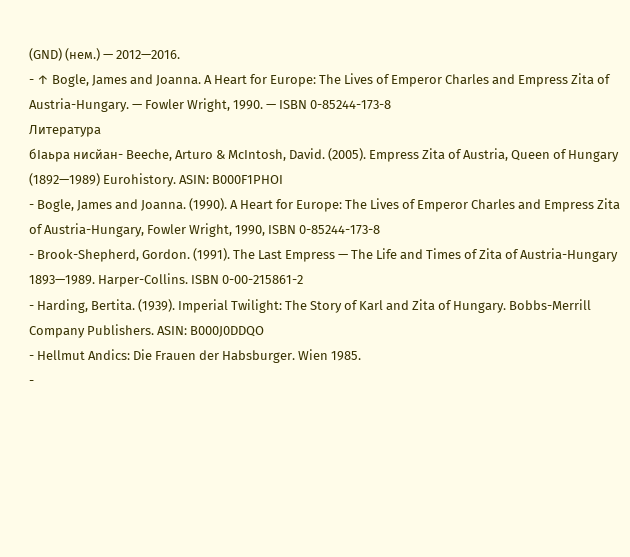(GND) (нем.) — 2012—2016.
- ↑ Bogle, James and Joanna. A Heart for Europe: The Lives of Emperor Charles and Empress Zita of Austria-Hungary. — Fowler Wright, 1990. — ISBN 0-85244-173-8
Литература
бӀаьра нисйан- Beeche, Arturo & McIntosh, David. (2005). Empress Zita of Austria, Queen of Hungary (1892—1989) Eurohistory. ASIN: B000F1PHOI
- Bogle, James and Joanna. (1990). A Heart for Europe: The Lives of Emperor Charles and Empress Zita of Austria-Hungary, Fowler Wright, 1990, ISBN 0-85244-173-8
- Brook-Shepherd, Gordon. (1991). The Last Empress — The Life and Times of Zita of Austria-Hungary 1893—1989. Harper-Collins. ISBN 0-00-215861-2
- Harding, Bertita. (1939). Imperial Twilight: The Story of Karl and Zita of Hungary. Bobbs-Merrill Company Publishers. ASIN: B000J0DDQO
- Hellmut Andics: Die Frauen der Habsburger. Wien 1985.
-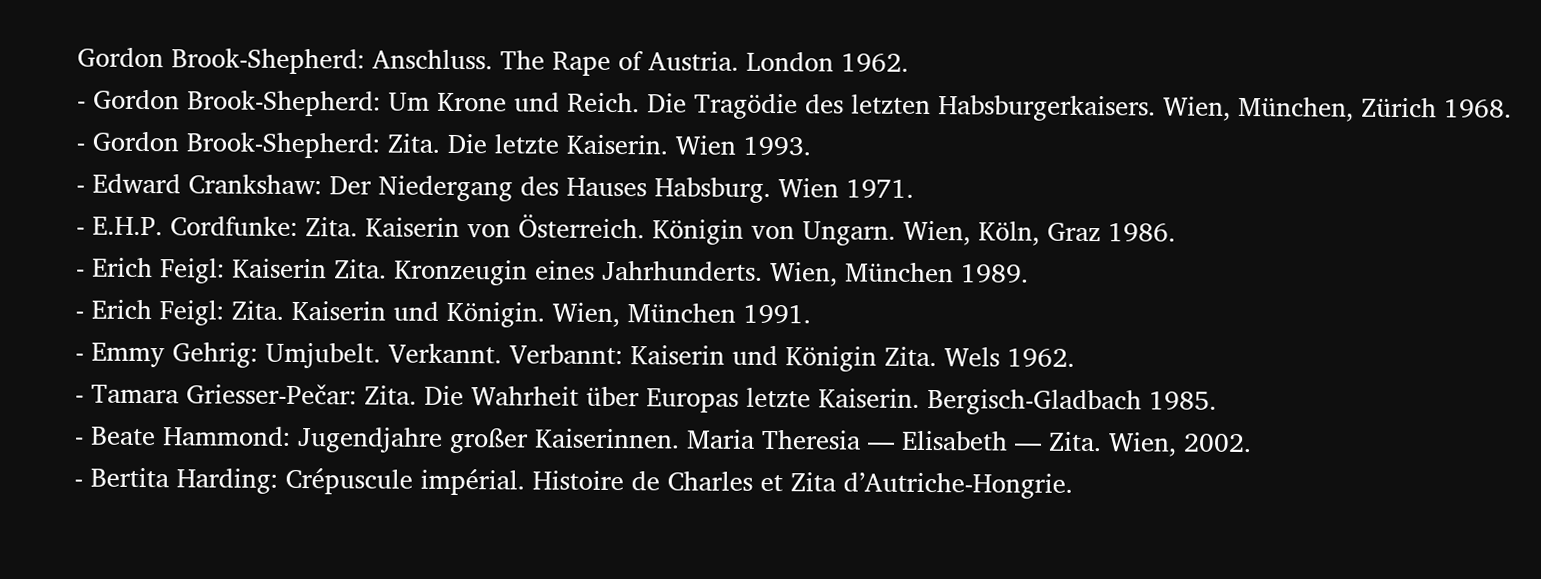Gordon Brook-Shepherd: Anschluss. The Rape of Austria. London 1962.
- Gordon Brook-Shepherd: Um Krone und Reich. Die Tragödie des letzten Habsburgerkaisers. Wien, München, Zürich 1968.
- Gordon Brook-Shepherd: Zita. Die letzte Kaiserin. Wien 1993.
- Edward Crankshaw: Der Niedergang des Hauses Habsburg. Wien 1971.
- E.H.P. Cordfunke: Zita. Kaiserin von Österreich. Königin von Ungarn. Wien, Köln, Graz 1986.
- Erich Feigl: Kaiserin Zita. Kronzeugin eines Jahrhunderts. Wien, München 1989.
- Erich Feigl: Zita. Kaiserin und Königin. Wien, München 1991.
- Emmy Gehrig: Umjubelt. Verkannt. Verbannt: Kaiserin und Königin Zita. Wels 1962.
- Tamara Griesser-Pečar: Zita. Die Wahrheit über Europas letzte Kaiserin. Bergisch-Gladbach 1985.
- Beate Hammond: Jugendjahre großer Kaiserinnen. Maria Theresia — Elisabeth — Zita. Wien, 2002.
- Bertita Harding: Crépuscule impérial. Histoire de Charles et Zita d’Autriche-Hongrie.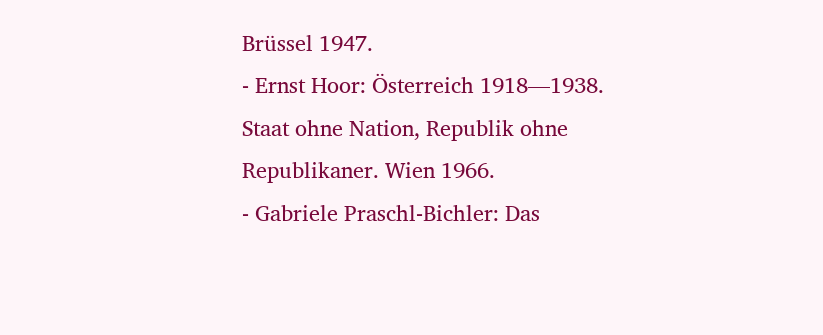Brüssel 1947.
- Ernst Hoor: Österreich 1918—1938. Staat ohne Nation, Republik ohne Republikaner. Wien 1966.
- Gabriele Praschl-Bichler: Das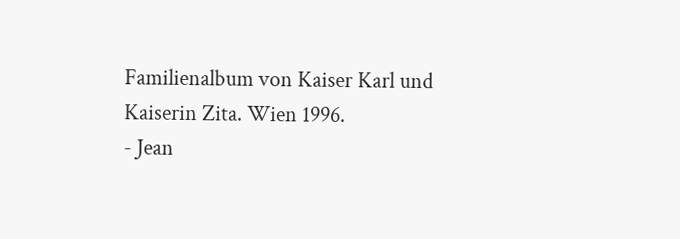Familienalbum von Kaiser Karl und Kaiserin Zita. Wien 1996.
- Jean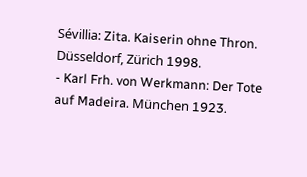Sévillia: Zita. Kaiserin ohne Thron. Düsseldorf, Zürich 1998.
- Karl Frh. von Werkmann: Der Tote auf Madeira. München 1923.